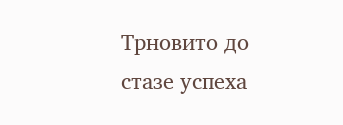Трновито до стазе успеха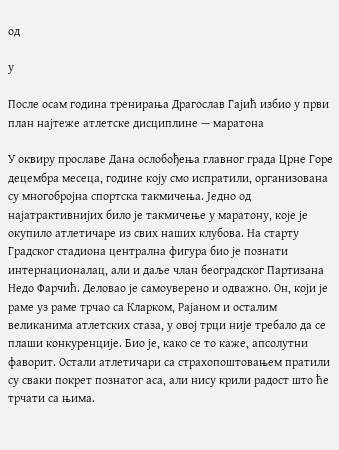од

у

После осам година тренирања Драгослав Гајић избио у први план најтеже атлетске дисциплине — маратона

У оквиру прославе Дана ослобођења главног града Црне Горе децембра месеца, године коју смо испратили, организована су многобројна спортска такмичења. Једно од најатрактивнијих било је такмичење у маратону, које је окупило атлетичаре из свих наших клубова. На старту Градског стадиона централна фигура био је познати интернационалац, али и даље члан београдског Партизана Недо Фарчић. Деловао је самоуверено и одважно. Он, који је раме уз раме трчао са Кларком, Рајаном и осталим великанима атлетских стаза, у овој трци није требало да се плаши конкуренције. Био је, како се то каже, апсолутни фаворит. Остали атлетичари са страхопоштовањем пратили су сваки покрет познатог аса, али нису крили радост што ће трчати са њима.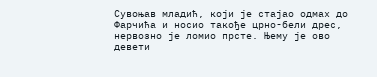Сувоњав младић, који је стајао одмах до Фарчића и носио такође црно-бели дрес, нервозно је ломио прсте. Њему је ово девети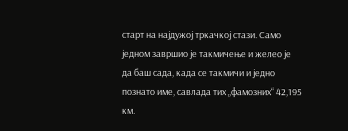старт на најдужој тркачкој стази. Само једном завршио је такмичење и желео је да баш сада, када се такмичи и једно познато име, савлада тих „фамозних“ 42,195 км.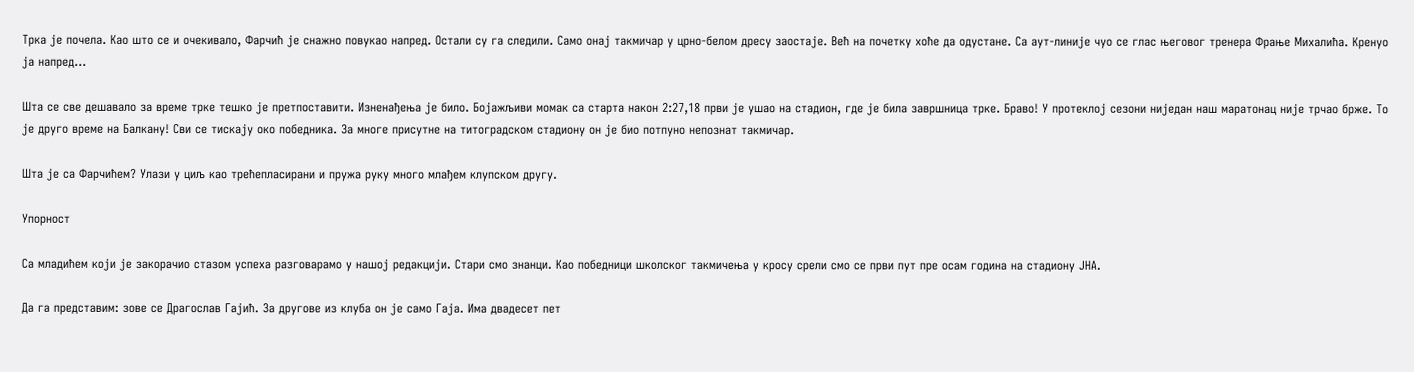Трка је почела. Као што се и очекивало, Фарчић је снажно повукао напред. Остали су га следили. Само онај такмичар у црно-белом дресу заостаје. Већ на почетку хоће да одустане. Са аут-линије чуо се глас његовог тренера Фрање Михалића. Кренуо ја напред…

Шта се све дешавало за време трке тешко је претпоставити. Изненађења је било. Бојажљиви момак са старта након 2:27,18 први је ушао на стадион, где је била завршница трке. Браво! У протеклој сезони ниједан наш маратонац није трчао брже. То је друго време на Балкану! Сви се тискају око победника. За многе присутне на титоградском стадиону он је био потпуно непознат такмичар.

Шта је са Фарчићем? Улази у циљ као трећепласирани и пружа руку много млађем клупском другу.

Упорност

Са младићем који је закорачио стазом успеха разговарамо у нашој редакцији. Стари смо знанци. Као победници школског такмичења у кросу срели смо се први пут пре осам година на стадиону ЈНА.

Да га представим: зове се Драгослав Гајић. За другове из клуба он је само Гаја. Има двадесет пет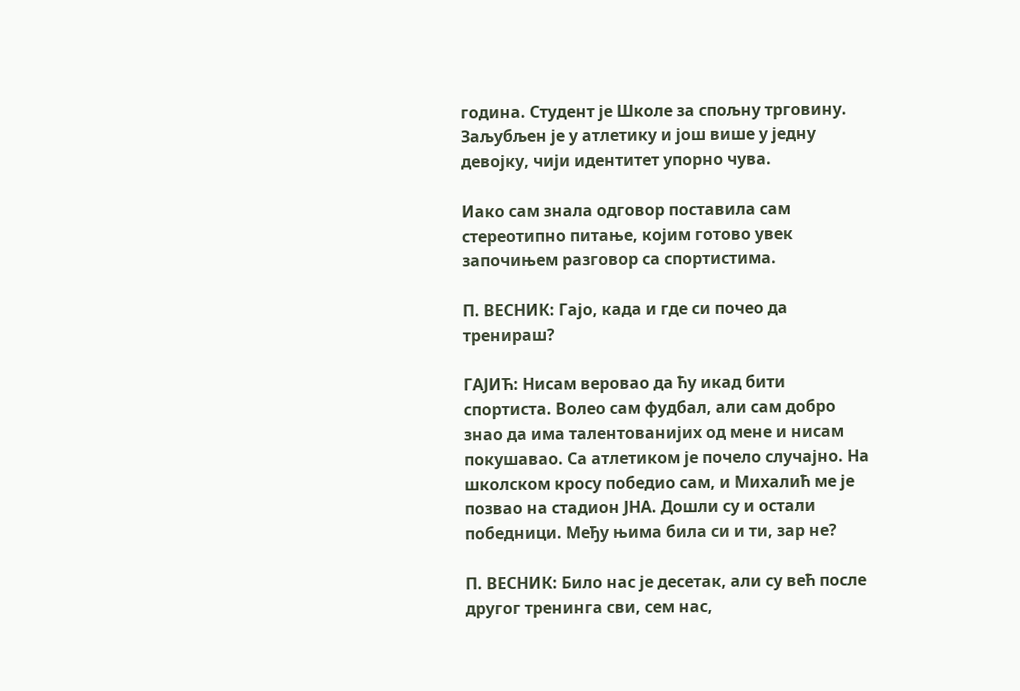година. Студент је Школе за спољну трговину. Заљубљен је у атлетику и још више у једну девојку, чији идентитет упорно чува.

Иако сам знала одговор поставила сам стереотипно питање, којим готово увек започињем разговор са спортистима.

П. ВЕСНИК: Гајо, када и где си почео да тренираш?

ГАЈИЋ: Нисам веровао да ћу икад бити спортиста. Волео сам фудбал, али сам добро знао да има талентованијих од мене и нисам покушавао. Са атлетиком је почело случајно. На школском кросу победио сам, и Михалић ме је позвао на стадион ЈНА. Дошли су и остали победници. Међу њима била си и ти, зар не?

П. ВЕСНИК: Било нас је десетак, али су већ после другог тренинга сви, сем нас,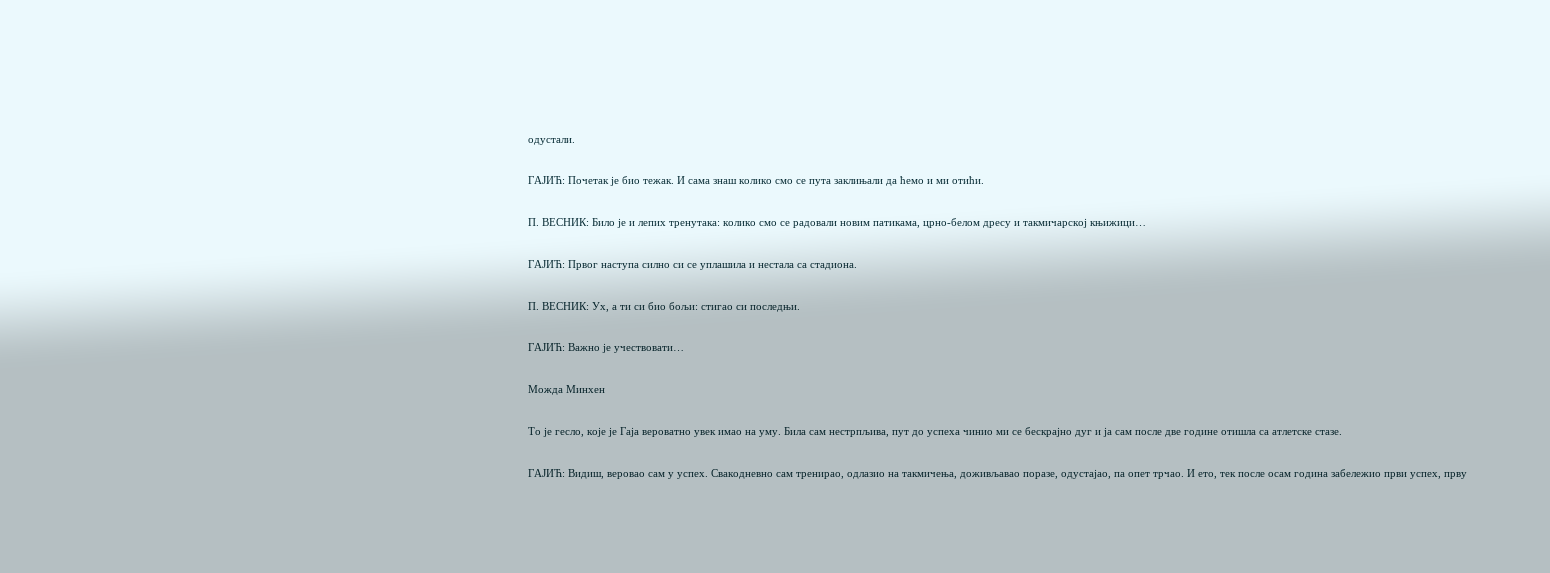одустали.

ГАЈИЋ: Почетак је био тежак. И сама знаш колико смо се пута заклињали да ћемо и ми отићи.

П. ВЕСНИК: Било је и лепих тренутака: колико смо се радовали новим патикама, црно-белом дресу и такмичарској књижици…

ГАЈИЋ: Првог наступа силно си се уплашила и нестала са стадиона.

П. ВЕСНИК: Ух, а ти си био бољи: стигао си последњи.

ГАЈИЋ: Важно је учествовати…

Можда Минхен

То је гесло, које је Гаја вероватно увек имао на уму. Била сам нестрпљива, пут до успеха чинио ми се бескрајно дуг и ја сам после две године отишла са атлетске стазе.

ГАЈИЋ: Видиш, веровао сам у успех. Свакодневно сам тренирао, одлазио на такмичења, доживљавао поразе, одустајао, па опет трчао. И ето, тек после осам година забележио први успех, прву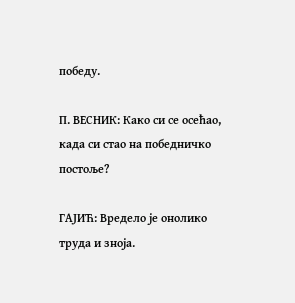победу.

П. ВЕСНИК: Како си се осећао, када си стао на победничко постоље?

ГАЈИЋ: Вредело је онолико труда и зноја.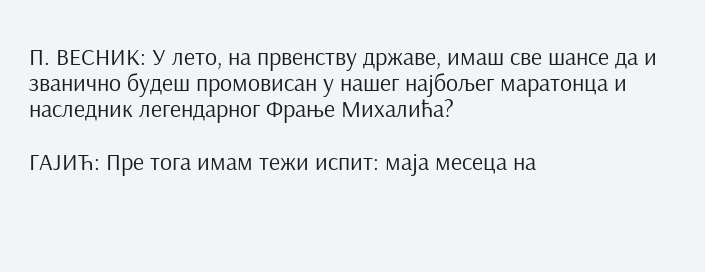П. ВЕСНИК: У лето, на првенству државе, имаш све шансе да и званично будеш промовисан у нашег најбољег маратонца и наследник легендарног Фрање Михалића?

ГАЈИЋ: Пре тога имам тежи испит: маја месеца на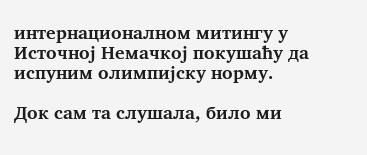интернационалном митингу у Источној Немачкој покушаћу да испуним олимпијску норму.

Док сам та слушала, било ми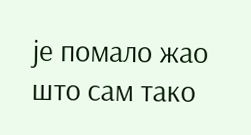је помало жао што сам тако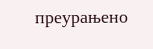преурањено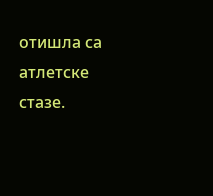отишла са атлетске стазе.